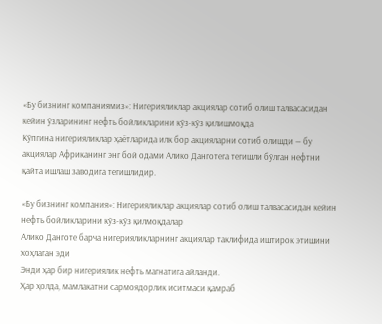«Бу бизнинг компаниямиз»: Нигерияликлар акциялар сотиб олиш талвасасидан кейин ўзларининг нефть бойликларини кўз-кўз қилишмоқда
Кўпгина нигерияликлар ҳаётларида илк бор акцияларни сотиб олишди — бу акциялар Африканинг энг бой одами Алико Данготега тегишли бўлган нефтни қайта ишлаш заводига тегишлидир.

«Бу бизнинг компания»: Нигерияликлар акциялар сотиб олиш талвасасидан кейин нефть бойликларини кўз-кўз қилмоқдалар
Алико Данготе барча нигерияликларнинг акциялар таклифида иштирок этишини хоҳлаган эди
Энди ҳар бир нигериялик нефть магнатига айланди.
Ҳар ҳолда, мамлакатни сармоядорлик иситмаси қамраб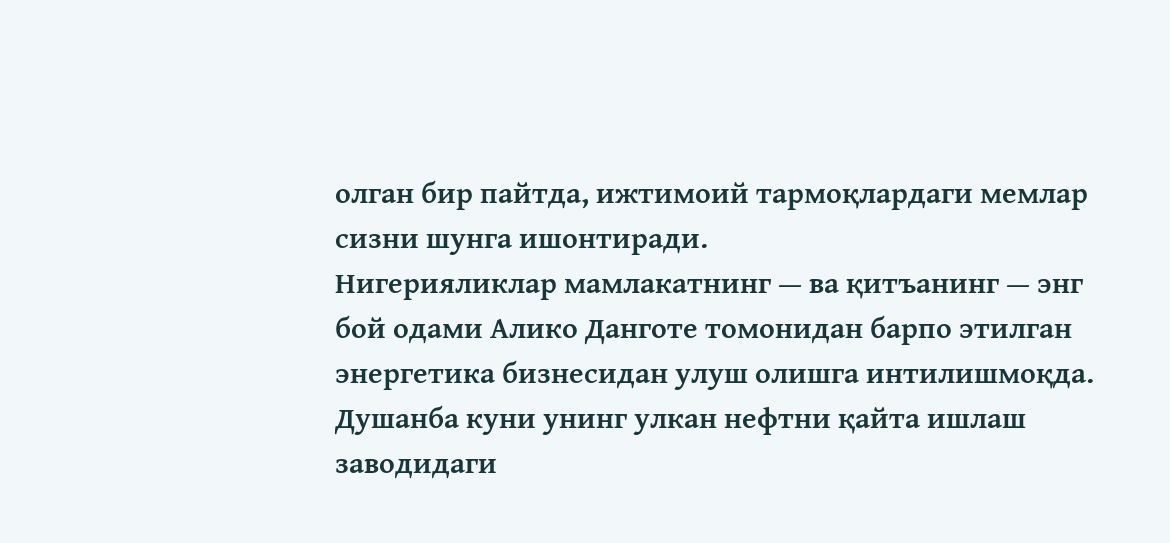олган бир пайтда, ижтимоий тармоқлардаги мемлар сизни шунга ишонтиради.
Нигерияликлар мамлакатнинг — ва қитъанинг — энг бой одами Алико Данготе томонидан барпо этилган энергетика бизнесидан улуш олишга интилишмоқда.
Душанба куни унинг улкан нефтни қайта ишлаш заводидаги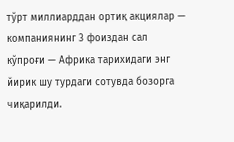тўрт миллиарддан ортиқ акциялар — компаниянинг 3 фоиздан сал кўпроғи — Африка тарихидаги энг йирик шу турдаги сотувда бозорга чиқарилди.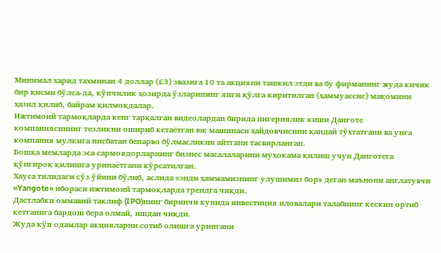Минимал харид тахминан 4 доллар (£3) эвазига 10 та акцияни ташкил этди ва бу фирманинг жуда кичик бир қисми бўлса-да, кўпчилик ҳозирда ўзларининг янги қўлга киритилган (ҳаммуассис) мақомини ҳазил қилиб, байрам қилмоқдалар.
Ижтимоий тармоқларда кенг тарқалган видеолардан бирида нигериялик киши Данготе компаниясининг тезликни ошириб кетаётган юк машинаси ҳайдовчисини қандай тўхтатгани ва унга компания мулкига нисбатан бепарво бўлмасликни айтгани тасвирланган.
Бошқа мемларда эса сармоядорларнинг бизнес масалаларини муҳокама қилиш учун Данготега қўнғироқ қилишга уринаётгани кўрсатилган.
Хауса тилидаги сўз ўйини бўлиб, аслида «энди ҳаммамизнинг улушимиз бор» деган маънони англатувчи «Yangote» ибораси ижтимоий тармоқларда трендга чиқди.
Дастлабки оммавий таклиф (IPO)нинг биринчи кунида инвестиция иловалари талабнинг кескин ортиб кетганига бардош бера олмай, ишдан чиқди.
Жуда кўп одамлар акцияларни сотиб олишга урингани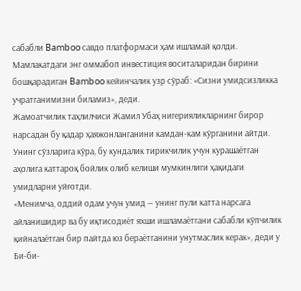сабабли Bamboo савдо платформаси ҳам ишламай қолди.
Мамлакатдаги энг оммабоп инвестиция воситаларидан бирини бошқарадиган Bamboo кейинчалик узр сўраб: «Сизни умидсизликка учратганимизни биламиз», деди.
Жамоатчилик таҳлилчиси Жамил Убаҳ нигерияликларнинг бирор нарсадан бу қадар ҳаяжонланганини камдан-кам кўрганини айтди. Унинг сўзларига кўра, бу кундалик тирикчилик учун курашаётган аҳолига каттароқ бойлик олиб келиши мумкинлиги ҳақидаги умидларни уйғотди.
«Менимча, оддий одам учун умид — унинг пули катта нарсага айланишидир ва бу иқтисодиёт яхши ишламаётгани сабабли кўпчилик қийналаётган бир пайтда юз бераётганини унутмаслик керак», деди у Би-би-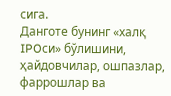сига.
Данготе бунинг «халқ IPOси» бўлишини, ҳайдовчилар, ошпазлар, фаррошлар ва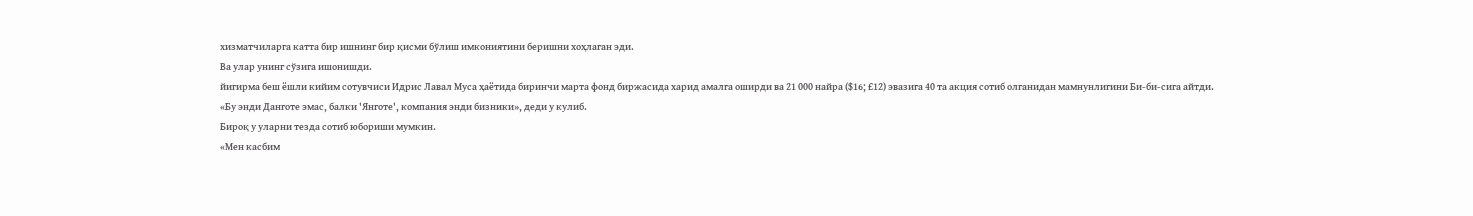хизматчиларга катта бир ишнинг бир қисми бўлиш имкониятини беришни хоҳлаган эди.
Ва улар унинг сўзига ишонишди.
йигирма беш ёшли кийим сотувчиси Идрис Лавал Муса ҳаётида биринчи марта фонд биржасида харид амалга оширди ва 21 000 найра ($16; £12) эвазига 40 та акция сотиб олганидан мамнунлигини Би-би-сига айтди.
«Бу энди Данготе эмас, балки 'Янготе', компания энди бизники», деди у кулиб.
Бироқ у уларни тезда сотиб юбориши мумкин.
«Мен касбим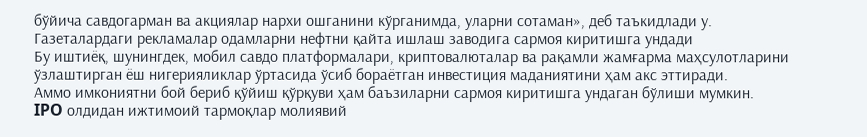бўйича савдогарман ва акциялар нархи ошганини кўрганимда, уларни сотаман», деб таъкидлади у.
Газеталардаги рекламалар одамларни нефтни қайта ишлаш заводига сармоя киритишга ундади
Бу иштиёқ, шунингдек, мобил савдо платформалари, криптовалюталар ва рақамли жамғарма маҳсулотларини ўзлаштирган ёш нигерияликлар ўртасида ўсиб бораётган инвестиция маданиятини ҳам акс эттиради.
Аммо имкониятни бой бериб қўйиш қўрқуви ҳам баъзиларни сармоя киритишга ундаган бўлиши мумкин.
IPO олдидан ижтимоий тармоқлар молиявий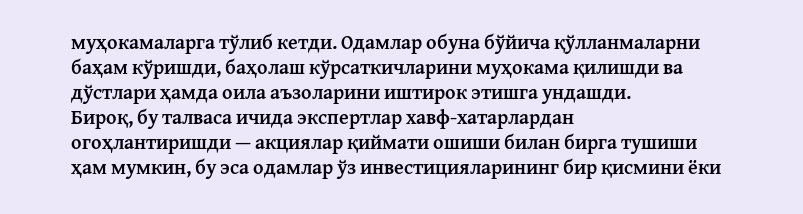муҳокамаларга тўлиб кетди. Одамлар обуна бўйича қўлланмаларни баҳам кўришди, баҳолаш кўрсаткичларини муҳокама қилишди ва дўстлари ҳамда оила аъзоларини иштирок этишга ундашди.
Бироқ, бу талваса ичида экспертлар хавф-хатарлардан огоҳлантиришди — акциялар қиймати ошиши билан бирга тушиши ҳам мумкин, бу эса одамлар ўз инвестицияларининг бир қисмини ёки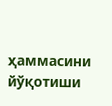ҳаммасини йўқотиши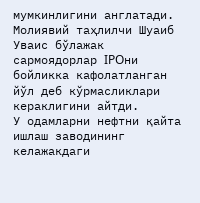мумкинлигини англатади.
Молиявий таҳлилчи Шуаиб Уваис бўлажак сармоядорлар IPOни бойликка кафолатланган йўл деб кўрмасликлари кераклигини айтди.
У одамларни нефтни қайта ишлаш заводининг келажакдаги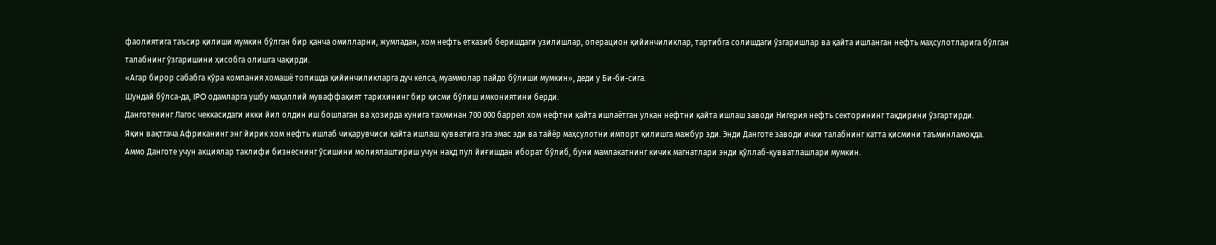фаолиятига таъсир қилиши мумкин бўлган бир қанча омилларни, жумладан, хом нефть етказиб беришдаги узилишлар, операцион қийинчиликлар, тартибга солишдаги ўзгаришлар ва қайта ишланган нефть маҳсулотларига бўлган талабнинг ўзгаришини ҳисобга олишга чақирди.
«Агар бирор сабабга кўра компания хомашё топишда қийинчиликларга дуч келса, муаммолар пайдо бўлиши мумкин», деди у Би-би-сига.
Шундай бўлса-да, IPO одамларга ушбу маҳаллий муваффақият тарихининг бир қисми бўлиш имкониятини берди.
Данготенинг Лагос чеккасидаги икки йил олдин иш бошлаган ва ҳозирда кунига тахминан 700 000 баррел хом нефтни қайта ишлаётган улкан нефтни қайта ишлаш заводи Нигерия нефть секторининг тақдирини ўзгартирди.
Яқин вақтгача Африканинг энг йирик хом нефть ишлаб чиқарувчиси қайта ишлаш қувватига эга эмас эди ва тайёр маҳсулотни импорт қилишга мажбур эди. Энди Данготе заводи ички талабнинг катта қисмини таъминламоқда.
Аммо Данготе учун акциялар таклифи бизнеснинг ўсишини молиялаштириш учун нақд пул йиғишдан иборат бўлиб, буни мамлакатнинг кичик магнатлари энди қўллаб-қувватлашлари мумкин.